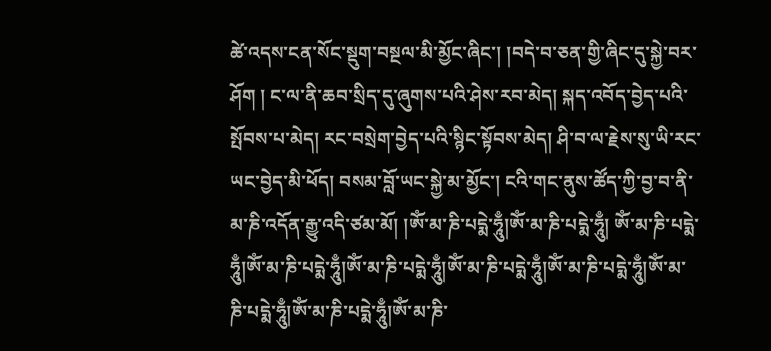ཚེ་འདས་ངན་སོང་སྡུག་བསྔལ་མི་མྱོང་ཞིང་། །བདེ་བ་ཅན་གྱི་ཞིང་དུ་སྐྱེ་བར་ཤོག ། ང་ལ་ནི་ཆབ་སྲིད་དུ་ཞུགས་པའི་ཤེས་རབ་མེད། སྐད་འབོད་བྱེད་པའི་སྤོབས་པ་མེད། རང་བསྲེག་བྱེད་པའི་སྙིང་སྟོབས་མེད། ཤི་བ་ལ་རྗེས་སུ་ཡི་རང་ཡང་བྱེད་མི་ཕོད། བསམ་བློ་ཡང་སྐྱེ་མ་མྱོང་། ངའི་གང་ནུས་ཚོད་ཀྱི་བྱ་བ་ནི་མ་ཎི་འདོན་རྒྱུ་འདི་ཙམ་མོ། །ༀ་མ་ཎི་པདྨེ་ཧཱུྃ།ༀ་མ་ཎི་པདྨེ་ཧཱུྃ། ༀ་མ་ཎི་པདྨེ་ཧཱུྃ།ༀ་མ་ཎི་པདྨེ་ཧཱུྃ།ༀ་མ་ཎི་པདྨེ་ཧཱུྃ།ༀ་མ་ཎི་པདྨེ་ཧཱུྃ།ༀ་མ་ཎི་པདྨེ་ཧཱུྃ།ༀ་མ་ཎི་པདྨེ་ཧཱུྃ།ༀ་མ་ཎི་པདྨེ་ཧཱུྃ།ༀ་མ་ཎི་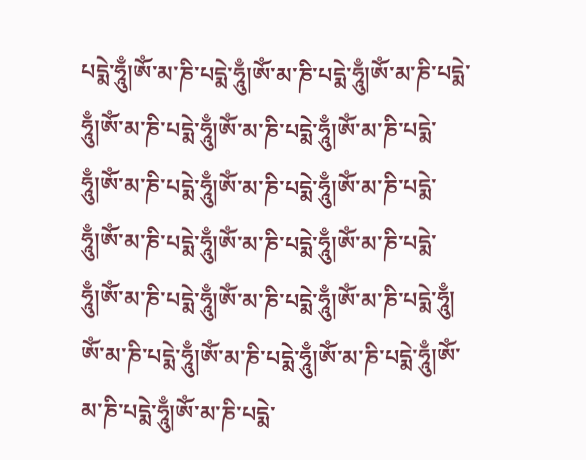པདྨེ་ཧཱུྃ།ༀ་མ་ཎི་པདྨེ་ཧཱུྃ།ༀ་མ་ཎི་པདྨེ་ཧཱུྃ།ༀ་མ་ཎི་པདྨེ་ཧཱུྃ།ༀ་མ་ཎི་པདྨེ་ཧཱུྃ།ༀ་མ་ཎི་པདྨེ་ཧཱུྃ།ༀ་མ་ཎི་པདྨེ་ཧཱུྃ།ༀ་མ་ཎི་པདྨེ་ཧཱུྃ།ༀ་མ་ཎི་པདྨེ་ཧཱུྃ།ༀ་མ་ཎི་པདྨེ་ཧཱུྃ།ༀ་མ་ཎི་པདྨེ་ཧཱུྃ།ༀ་མ་ཎི་པདྨེ་ཧཱུྃ།ༀ་མ་ཎི་པདྨེ་ཧཱུྃ།ༀ་མ་ཎི་པདྨེ་ཧཱུྃ།ༀ་མ་ཎི་པདྨེ་ཧཱུྃ།ༀ་མ་ཎི་པདྨེ་ཧཱུྃ། ༀ་མ་ཎི་པདྨེ་ཧཱུྃ།ༀ་མ་ཎི་པདྨེ་ཧཱུྃ།ༀ་མ་ཎི་པདྨེ་ཧཱུྃ།ༀ་མ་ཎི་པདྨེ་ཧཱུྃ།ༀ་མ་ཎི་པདྨེ་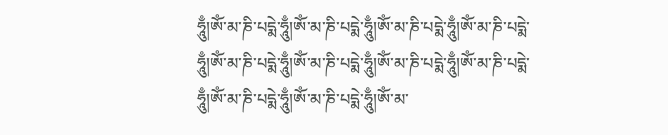ཧཱུྃ།ༀ་མ་ཎི་པདྨེ་ཧཱུྃ།ༀ་མ་ཎི་པདྨེ་ཧཱུྃ།ༀ་མ་ཎི་པདྨེ་ཧཱུྃ།ༀ་མ་ཎི་པདྨེ་ཧཱུྃ།ༀ་མ་ཎི་པདྨེ་ཧཱུྃ།ༀ་མ་ཎི་པདྨེ་ཧཱུྃ།ༀ་མ་ཎི་པདྨེ་ཧཱུྃ།ༀ་མ་ཎི་པདྨེ་ཧཱུྃ།ༀ་མ་ཎི་པདྨེ་ཧཱུྃ།ༀ་མ་ཎི་པདྨེ་ཧཱུྃ།ༀ་མ་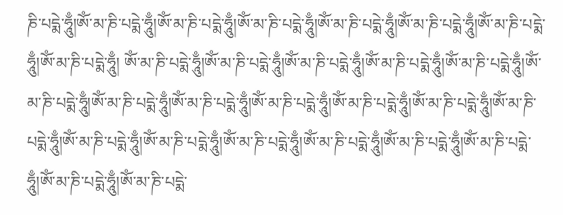ཎི་པདྨེ་ཧཱུྃ།ༀ་མ་ཎི་པདྨེ་ཧཱུྃ།ༀ་མ་ཎི་པདྨེ་ཧཱུྃ།ༀ་མ་ཎི་པདྨེ་ཧཱུྃ།ༀ་མ་ཎི་པདྨེ་ཧཱུྃ།ༀ་མ་ཎི་པདྨེ་ཧཱུྃ།ༀ་མ་ཎི་པདྨེ་ཧཱུྃ།ༀ་མ་ཎི་པདྨེ་ཧཱུྃ། ༀ་མ་ཎི་པདྨེ་ཧཱུྃ།ༀ་མ་ཎི་པདྨེ་ཧཱུྃ།ༀ་མ་ཎི་པདྨེ་ཧཱུྃ།ༀ་མ་ཎི་པདྨེ་ཧཱུྃ།ༀ་མ་ཎི་པདྨེ་ཧཱུྃ།ༀ་མ་ཎི་པདྨེ་ཧཱུྃ།ༀ་མ་ཎི་པདྨེ་ཧཱུྃ།ༀ་མ་ཎི་པདྨེ་ཧཱུྃ།ༀ་མ་ཎི་པདྨེ་ཧཱུྃ།ༀ་མ་ཎི་པདྨེ་ཧཱུྃ།ༀ་མ་ཎི་པདྨེ་ཧཱུྃ།ༀ་མ་ཎི་པདྨེ་ཧཱུྃ།ༀ་མ་ཎི་པདྨེ་ཧཱུྃ།ༀ་མ་ཎི་པདྨེ་ཧཱུྃ།ༀ་མ་ཎི་པདྨེ་ཧཱུྃ།ༀ་མ་ཎི་པདྨེ་ཧཱུྃ།ༀ་མ་ཎི་པདྨེ་ཧཱུྃ།ༀ་མ་ཎི་པདྨེ་ཧཱུྃ།ༀ་མ་ཎི་པདྨེ་ཧཱུྃ།ༀ་མ་ཎི་པདྨེ་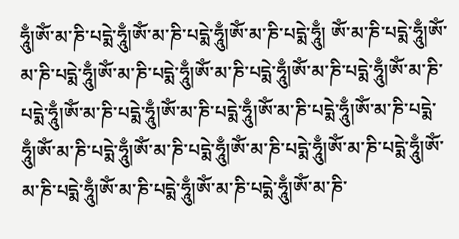ཧཱུྃ།ༀ་མ་ཎི་པདྨེ་ཧཱུྃ།ༀ་མ་ཎི་པདྨེ་ཧཱུྃ།ༀ་མ་ཎི་པདྨེ་ཧཱུྃ། ༀ་མ་ཎི་པདྨེ་ཧཱུྃ།ༀ་མ་ཎི་པདྨེ་ཧཱུྃ།ༀ་མ་ཎི་པདྨེ་ཧཱུྃ།ༀ་མ་ཎི་པདྨེ་ཧཱུྃ།ༀ་མ་ཎི་པདྨེ་ཧཱུྃ།ༀ་མ་ཎི་པདྨེ་ཧཱུྃ།ༀ་མ་ཎི་པདྨེ་ཧཱུྃ།ༀ་མ་ཎི་པདྨེ་ཧཱུྃ།ༀ་མ་ཎི་པདྨེ་ཧཱུྃ།ༀ་མ་ཎི་པདྨེ་ཧཱུྃ།ༀ་མ་ཎི་པདྨེ་ཧཱུྃ།ༀ་མ་ཎི་པདྨེ་ཧཱུྃ།ༀ་མ་ཎི་པདྨེ་ཧཱུྃ།ༀ་མ་ཎི་པདྨེ་ཧཱུྃ།ༀ་མ་ཎི་པདྨེ་ཧཱུྃ།ༀ་མ་ཎི་པདྨེ་ཧཱུྃ།ༀ་མ་ཎི་པདྨེ་ཧཱུྃ།ༀ་མ་ཎི་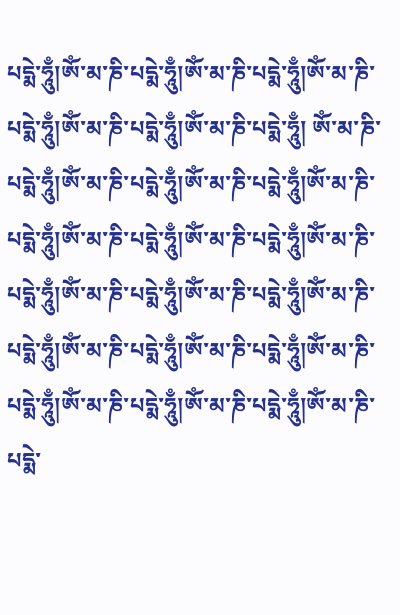པདྨེ་ཧཱུྃ།ༀ་མ་ཎི་པདྨེ་ཧཱུྃ།ༀ་མ་ཎི་པདྨེ་ཧཱུྃ།ༀ་མ་ཎི་པདྨེ་ཧཱུྃ།ༀ་མ་ཎི་པདྨེ་ཧཱུྃ།ༀ་མ་ཎི་པདྨེ་ཧཱུྃ། ༀ་མ་ཎི་པདྨེ་ཧཱུྃ།ༀ་མ་ཎི་པདྨེ་ཧཱུྃ།ༀ་མ་ཎི་པདྨེ་ཧཱུྃ།ༀ་མ་ཎི་པདྨེ་ཧཱུྃ།ༀ་མ་ཎི་པདྨེ་ཧཱུྃ།ༀ་མ་ཎི་པདྨེ་ཧཱུྃ།ༀ་མ་ཎི་པདྨེ་ཧཱུྃ།ༀ་མ་ཎི་པདྨེ་ཧཱུྃ།ༀ་མ་ཎི་པདྨེ་ཧཱུྃ།ༀ་མ་ཎི་པདྨེ་ཧཱུྃ།ༀ་མ་ཎི་པདྨེ་ཧཱུྃ།ༀ་མ་ཎི་པདྨེ་ཧཱུྃ།ༀ་མ་ཎི་པདྨེ་ཧཱུྃ།ༀ་མ་ཎི་པདྨེ་ཧཱུྃ།ༀ་མ་ཎི་པདྨེ་ཧཱུྃ།ༀ་མ་ཎི་པདྨེ་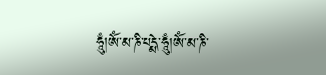ཧཱུྃ།ༀ་མ་ཎི་པདྨེ་ཧཱུྃ།ༀ་མ་ཎི་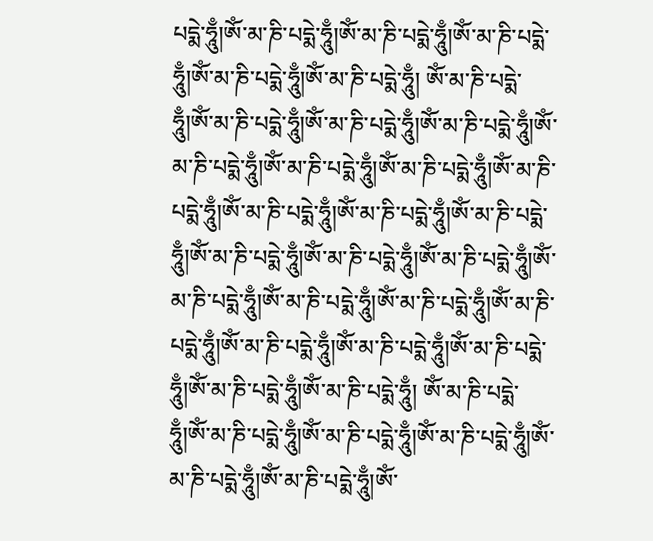པདྨེ་ཧཱུྃ།ༀ་མ་ཎི་པདྨེ་ཧཱུྃ།ༀ་མ་ཎི་པདྨེ་ཧཱུྃ།ༀ་མ་ཎི་པདྨེ་ཧཱུྃ།ༀ་མ་ཎི་པདྨེ་ཧཱུྃ།ༀ་མ་ཎི་པདྨེ་ཧཱུྃ། ༀ་མ་ཎི་པདྨེ་ཧཱུྃ།ༀ་མ་ཎི་པདྨེ་ཧཱུྃ།ༀ་མ་ཎི་པདྨེ་ཧཱུྃ།ༀ་མ་ཎི་པདྨེ་ཧཱུྃ།ༀ་མ་ཎི་པདྨེ་ཧཱུྃ།ༀ་མ་ཎི་པདྨེ་ཧཱུྃ།ༀ་མ་ཎི་པདྨེ་ཧཱུྃ།ༀ་མ་ཎི་པདྨེ་ཧཱུྃ།ༀ་མ་ཎི་པདྨེ་ཧཱུྃ།ༀ་མ་ཎི་པདྨེ་ཧཱུྃ།ༀ་མ་ཎི་པདྨེ་ཧཱུྃ།ༀ་མ་ཎི་པདྨེ་ཧཱུྃ།ༀ་མ་ཎི་པདྨེ་ཧཱུྃ།ༀ་མ་ཎི་པདྨེ་ཧཱུྃ།ༀ་མ་ཎི་པདྨེ་ཧཱུྃ།ༀ་མ་ཎི་པདྨེ་ཧཱུྃ།ༀ་མ་ཎི་པདྨེ་ཧཱུྃ།ༀ་མ་ཎི་པདྨེ་ཧཱུྃ།ༀ་མ་ཎི་པདྨེ་ཧཱུྃ།ༀ་མ་ཎི་པདྨེ་ཧཱུྃ།ༀ་མ་ཎི་པདྨེ་ཧཱུྃ།ༀ་མ་ཎི་པདྨེ་ཧཱུྃ།ༀ་མ་ཎི་པདྨེ་ཧཱུྃ། ༀ་མ་ཎི་པདྨེ་ཧཱུྃ།ༀ་མ་ཎི་པདྨེ་ཧཱུྃ།ༀ་མ་ཎི་པདྨེ་ཧཱུྃ།ༀ་མ་ཎི་པདྨེ་ཧཱུྃ།ༀ་མ་ཎི་པདྨེ་ཧཱུྃ།ༀ་མ་ཎི་པདྨེ་ཧཱུྃ།ༀ་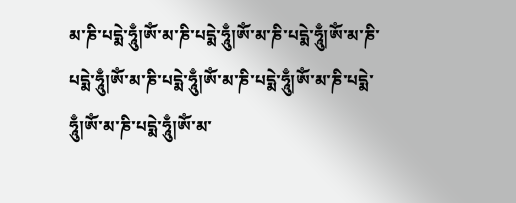མ་ཎི་པདྨེ་ཧཱུྃ།ༀ་མ་ཎི་པདྨེ་ཧཱུྃ།ༀ་མ་ཎི་པདྨེ་ཧཱུྃ།ༀ་མ་ཎི་པདྨེ་ཧཱུྃ།ༀ་མ་ཎི་པདྨེ་ཧཱུྃ།ༀ་མ་ཎི་པདྨེ་ཧཱུྃ།ༀ་མ་ཎི་པདྨེ་ཧཱུྃ།ༀ་མ་ཎི་པདྨེ་ཧཱུྃ།ༀ་མ་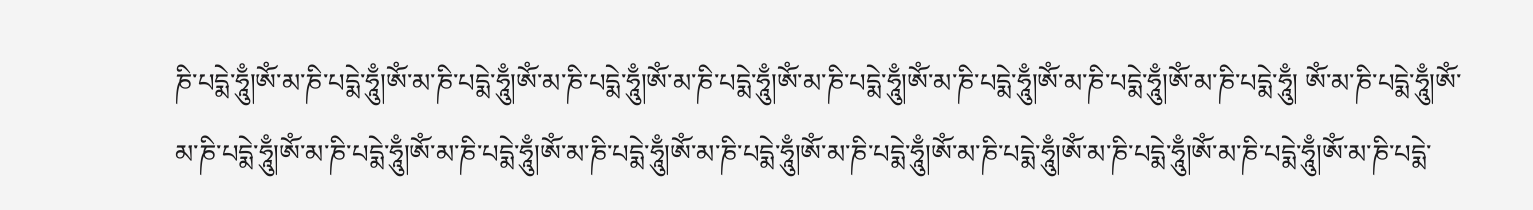ཎི་པདྨེ་ཧཱུྃ།ༀ་མ་ཎི་པདྨེ་ཧཱུྃ།ༀ་མ་ཎི་པདྨེ་ཧཱུྃ།ༀ་མ་ཎི་པདྨེ་ཧཱུྃ།ༀ་མ་ཎི་པདྨེ་ཧཱུྃ།ༀ་མ་ཎི་པདྨེ་ཧཱུྃ།ༀ་མ་ཎི་པདྨེ་ཧཱུྃ།ༀ་མ་ཎི་པདྨེ་ཧཱུྃ།ༀ་མ་ཎི་པདྨེ་ཧཱུྃ། ༀ་མ་ཎི་པདྨེ་ཧཱུྃ།ༀ་མ་ཎི་པདྨེ་ཧཱུྃ།ༀ་མ་ཎི་པདྨེ་ཧཱུྃ།ༀ་མ་ཎི་པདྨེ་ཧཱུྃ།ༀ་མ་ཎི་པདྨེ་ཧཱུྃ།ༀ་མ་ཎི་པདྨེ་ཧཱུྃ།ༀ་མ་ཎི་པདྨེ་ཧཱུྃ།ༀ་མ་ཎི་པདྨེ་ཧཱུྃ།ༀ་མ་ཎི་པདྨེ་ཧཱུྃ།ༀ་མ་ཎི་པདྨེ་ཧཱུྃ།ༀ་མ་ཎི་པདྨེ་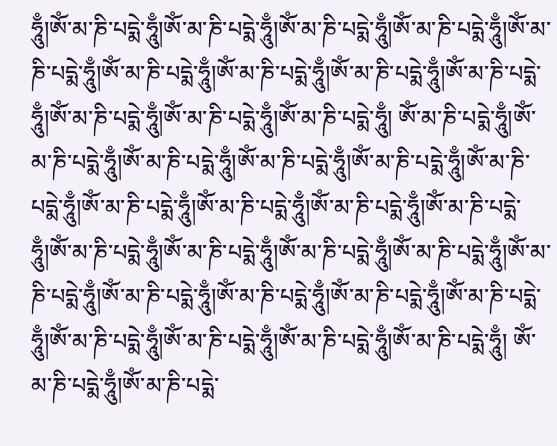ཧཱུྃ།ༀ་མ་ཎི་པདྨེ་ཧཱུྃ།ༀ་མ་ཎི་པདྨེ་ཧཱུྃ།ༀ་མ་ཎི་པདྨེ་ཧཱུྃ།ༀ་མ་ཎི་པདྨེ་ཧཱུྃ།ༀ་མ་ཎི་པདྨེ་ཧཱུྃ།ༀ་མ་ཎི་པདྨེ་ཧཱུྃ།ༀ་མ་ཎི་པདྨེ་ཧཱུྃ།ༀ་མ་ཎི་པདྨེ་ཧཱུྃ།ༀ་མ་ཎི་པདྨེ་ཧཱུྃ།ༀ་མ་ཎི་པདྨེ་ཧཱུྃ།ༀ་མ་ཎི་པདྨེ་ཧཱུྃ།ༀ་མ་ཎི་པདྨེ་ཧཱུྃ། ༀ་མ་ཎི་པདྨེ་ཧཱུྃ།ༀ་མ་ཎི་པདྨེ་ཧཱུྃ།ༀ་མ་ཎི་པདྨེ་ཧཱུྃ།ༀ་མ་ཎི་པདྨེ་ཧཱུྃ།ༀ་མ་ཎི་པདྨེ་ཧཱུྃ།ༀ་མ་ཎི་པདྨེ་ཧཱུྃ།ༀ་མ་ཎི་པདྨེ་ཧཱུྃ།ༀ་མ་ཎི་པདྨེ་ཧཱུྃ།ༀ་མ་ཎི་པདྨེ་ཧཱུྃ།ༀ་མ་ཎི་པདྨེ་ཧཱུྃ།ༀ་མ་ཎི་པདྨེ་ཧཱུྃ།ༀ་མ་ཎི་པདྨེ་ཧཱུྃ།ༀ་མ་ཎི་པདྨེ་ཧཱུྃ།ༀ་མ་ཎི་པདྨེ་ཧཱུྃ།ༀ་མ་ཎི་པདྨེ་ཧཱུྃ།ༀ་མ་ཎི་པདྨེ་ཧཱུྃ།ༀ་མ་ཎི་པདྨེ་ཧཱུྃ།ༀ་མ་ཎི་པདྨེ་ཧཱུྃ།ༀ་མ་ཎི་པདྨེ་ཧཱུྃ།ༀ་མ་ཎི་པདྨེ་ཧཱུྃ།ༀ་མ་ཎི་པདྨེ་ཧཱུྃ།ༀ་མ་ཎི་པདྨེ་ཧཱུྃ།ༀ་མ་ཎི་པདྨེ་ཧཱུྃ། ༀ་མ་ཎི་པདྨེ་ཧཱུྃ།ༀ་མ་ཎི་པདྨེ་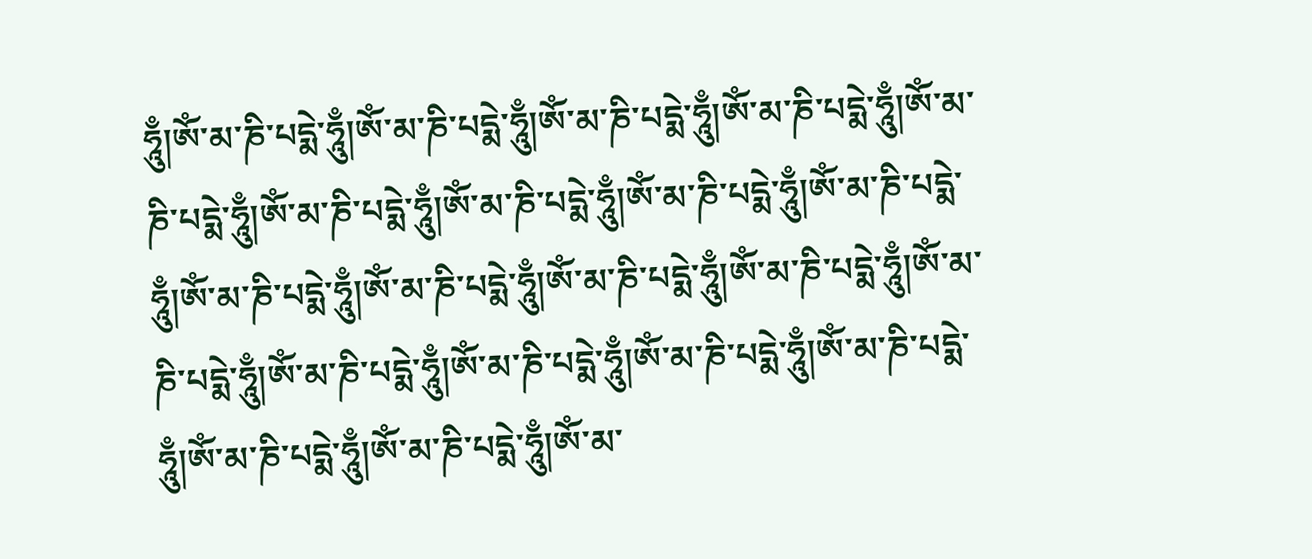ཧཱུྃ།ༀ་མ་ཎི་པདྨེ་ཧཱུྃ།ༀ་མ་ཎི་པདྨེ་ཧཱུྃ།ༀ་མ་ཎི་པདྨེ་ཧཱུྃ།ༀ་མ་ཎི་པདྨེ་ཧཱུྃ།ༀ་མ་ཎི་པདྨེ་ཧཱུྃ།ༀ་མ་ཎི་པདྨེ་ཧཱུྃ།ༀ་མ་ཎི་པདྨེ་ཧཱུྃ།ༀ་མ་ཎི་པདྨེ་ཧཱུྃ།ༀ་མ་ཎི་པདྨེ་ཧཱུྃ།ༀ་མ་ཎི་པདྨེ་ཧཱུྃ།ༀ་མ་ཎི་པདྨེ་ཧཱུྃ།ༀ་མ་ཎི་པདྨེ་ཧཱུྃ།ༀ་མ་ཎི་པདྨེ་ཧཱུྃ།ༀ་མ་ཎི་པདྨེ་ཧཱུྃ།ༀ་མ་ཎི་པདྨེ་ཧཱུྃ།ༀ་མ་ཎི་པདྨེ་ཧཱུྃ།ༀ་མ་ཎི་པདྨེ་ཧཱུྃ།ༀ་མ་ཎི་པདྨེ་ཧཱུྃ།ༀ་མ་ཎི་པདྨེ་ཧཱུྃ།ༀ་མ་ཎི་པདྨེ་ཧཱུྃ།ༀ་མ་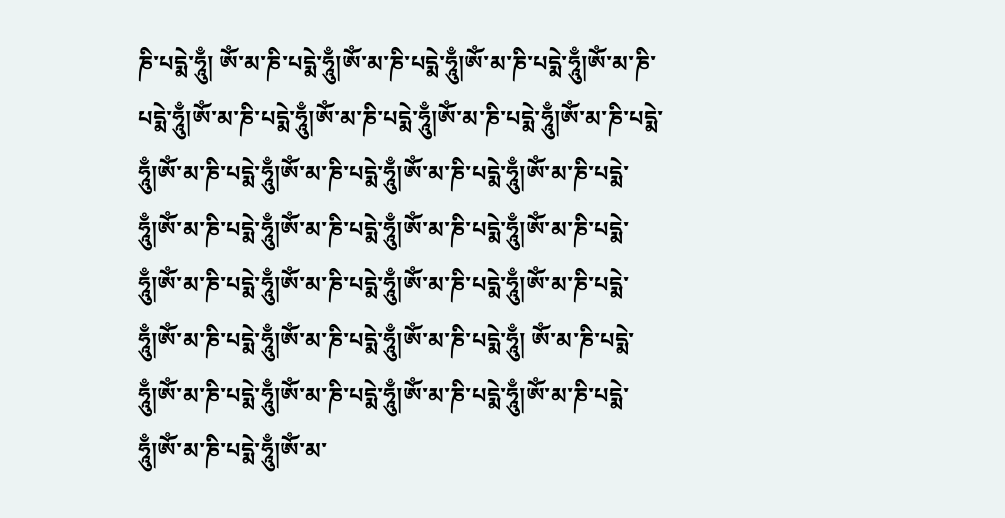ཎི་པདྨེ་ཧཱུྃ། ༀ་མ་ཎི་པདྨེ་ཧཱུྃ།ༀ་མ་ཎི་པདྨེ་ཧཱུྃ།ༀ་མ་ཎི་པདྨེ་ཧཱུྃ།ༀ་མ་ཎི་པདྨེ་ཧཱུྃ།ༀ་མ་ཎི་པདྨེ་ཧཱུྃ།ༀ་མ་ཎི་པདྨེ་ཧཱུྃ།ༀ་མ་ཎི་པདྨེ་ཧཱུྃ།ༀ་མ་ཎི་པདྨེ་ཧཱུྃ།ༀ་མ་ཎི་པདྨེ་ཧཱུྃ།ༀ་མ་ཎི་པདྨེ་ཧཱུྃ།ༀ་མ་ཎི་པདྨེ་ཧཱུྃ།ༀ་མ་ཎི་པདྨེ་ཧཱུྃ།ༀ་མ་ཎི་པདྨེ་ཧཱུྃ།ༀ་མ་ཎི་པདྨེ་ཧཱུྃ།ༀ་མ་ཎི་པདྨེ་ཧཱུྃ།ༀ་མ་ཎི་པདྨེ་ཧཱུྃ།ༀ་མ་ཎི་པདྨེ་ཧཱུྃ།ༀ་མ་ཎི་པདྨེ་ཧཱུྃ།ༀ་མ་ཎི་པདྨེ་ཧཱུྃ།ༀ་མ་ཎི་པདྨེ་ཧཱུྃ།ༀ་མ་ཎི་པདྨེ་ཧཱུྃ།ༀ་མ་ཎི་པདྨེ་ཧཱུྃ།ༀ་མ་ཎི་པདྨེ་ཧཱུྃ། ༀ་མ་ཎི་པདྨེ་ཧཱུྃ།ༀ་མ་ཎི་པདྨེ་ཧཱུྃ།ༀ་མ་ཎི་པདྨེ་ཧཱུྃ།ༀ་མ་ཎི་པདྨེ་ཧཱུྃ།ༀ་མ་ཎི་པདྨེ་ཧཱུྃ།ༀ་མ་ཎི་པདྨེ་ཧཱུྃ།ༀ་མ་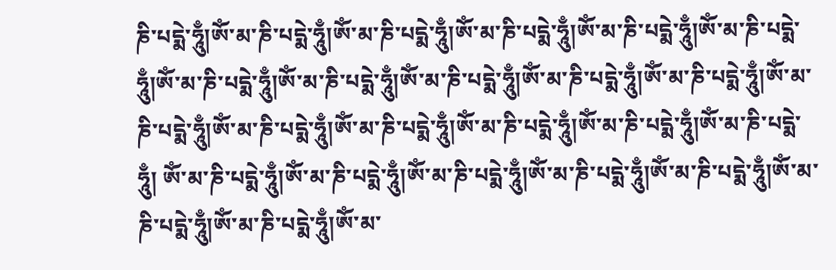ཎི་པདྨེ་ཧཱུྃ།ༀ་མ་ཎི་པདྨེ་ཧཱུྃ།ༀ་མ་ཎི་པདྨེ་ཧཱུྃ།ༀ་མ་ཎི་པདྨེ་ཧཱུྃ།ༀ་མ་ཎི་པདྨེ་ཧཱུྃ།ༀ་མ་ཎི་པདྨེ་ཧཱུྃ།ༀ་མ་ཎི་པདྨེ་ཧཱུྃ།ༀ་མ་ཎི་པདྨེ་ཧཱུྃ།ༀ་མ་ཎི་པདྨེ་ཧཱུྃ།ༀ་མ་ཎི་པདྨེ་ཧཱུྃ།ༀ་མ་ཎི་པདྨེ་ཧཱུྃ།ༀ་མ་ཎི་པདྨེ་ཧཱུྃ།ༀ་མ་ཎི་པདྨེ་ཧཱུྃ།ༀ་མ་ཎི་པདྨེ་ཧཱུྃ།ༀ་མ་ཎི་པདྨེ་ཧཱུྃ།ༀ་མ་ཎི་པདྨེ་ཧཱུྃ།ༀ་མ་ཎི་པདྨེ་ཧཱུྃ། ༀ་མ་ཎི་པདྨེ་ཧཱུྃ།ༀ་མ་ཎི་པདྨེ་ཧཱུྃ།ༀ་མ་ཎི་པདྨེ་ཧཱུྃ།ༀ་མ་ཎི་པདྨེ་ཧཱུྃ།ༀ་མ་ཎི་པདྨེ་ཧཱུྃ།ༀ་མ་ཎི་པདྨེ་ཧཱུྃ།ༀ་མ་ཎི་པདྨེ་ཧཱུྃ།ༀ་མ་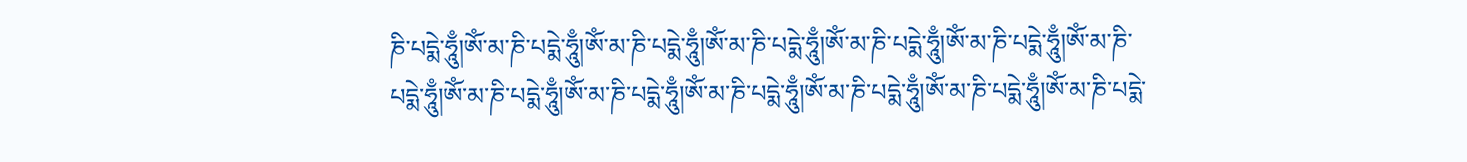ཎི་པདྨེ་ཧཱུྃ།ༀ་མ་ཎི་པདྨེ་ཧཱུྃ།ༀ་མ་ཎི་པདྨེ་ཧཱུྃ།ༀ་མ་ཎི་པདྨེ་ཧཱུྃ།ༀ་མ་ཎི་པདྨེ་ཧཱུྃ།ༀ་མ་ཎི་པདྨེ་ཧཱུྃ།ༀ་མ་ཎི་པདྨེ་ཧཱུྃ།ༀ་མ་ཎི་པདྨེ་ཧཱུྃ།ༀ་མ་ཎི་པདྨེ་ཧཱུྃ།ༀ་མ་ཎི་པདྨེ་ཧཱུྃ།ༀ་མ་ཎི་པདྨེ་ཧཱུྃ།ༀ་མ་ཎི་པདྨེ་ཧཱུྃ།ༀ་མ་ཎི་པདྨེ་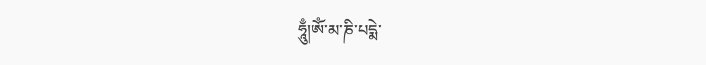ཧཱུྃ།ༀ་མ་ཎི་པདྨེ་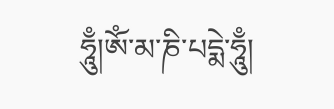ཧཱུྃ།ༀ་མ་ཎི་པདྨེ་ཧཱུྃ།